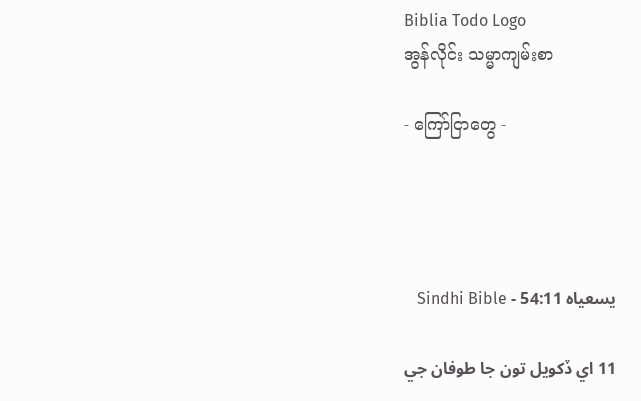Biblia Todo Logo
အွန်လိုင်း သမ္မာကျမ်းစာ

- ကြော်ငြာတွေ -




يسعياہ 54:11 - Sindhi Bible

11 اي ڏکويل تون جا طوفان جي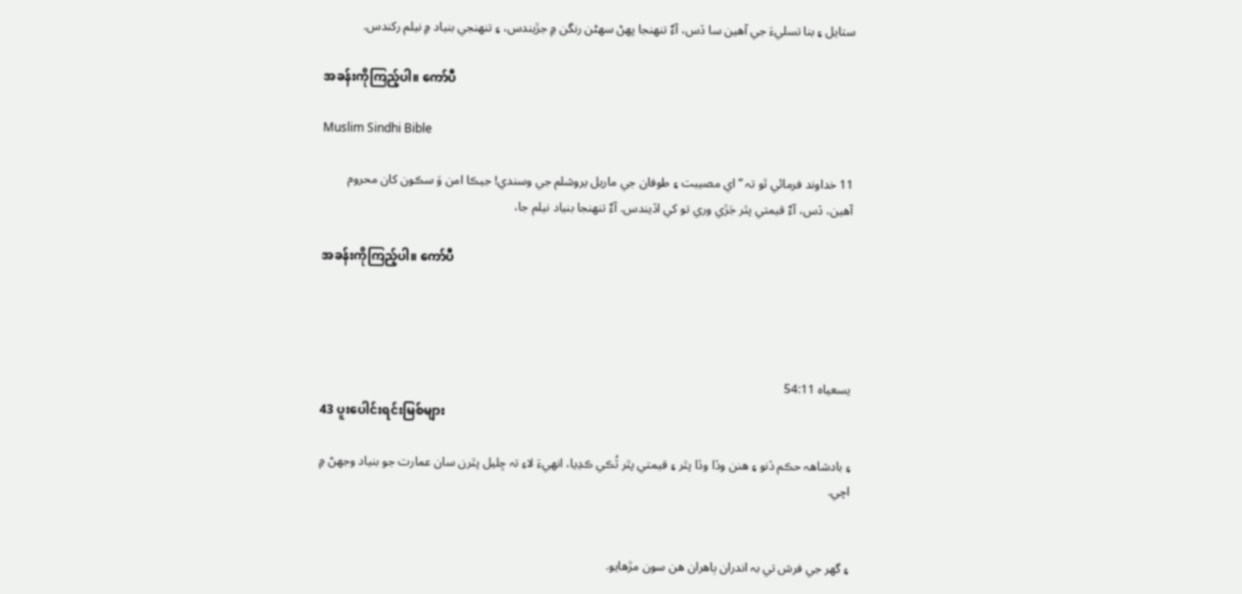ستايل ۽ بنا تسليءَ جي آهين سا ڏس، آءٌ تنهنجا پهڻ سهڻن رنگن ۾ جڙيندس، ۽ تنهنجي بنياد ۾ نيلم رکندس.

အခန်းကိုကြည့်ပါ။ ကော်ပီ

Muslim Sindhi Bible

11 خداوند فرمائي ٿو تہ ”اي مصيبت ۽ طوفان جي ماريل يروشلم جي وسندي! جيڪا امن وَ سڪون کان محروم آهين، ڏس، آءٌ قيمتي پٿر جَڙي وري تو کي اڏيندس. آءٌ تنهنجا بنياد نيلم جا،

အခန်းကိုကြည့်ပါ။ ကော်ပီ




يسعياہ 54:11
43 ပူးပေါင်းရင်းမြစ်များ

۽ بادشاهہ حڪم ڏنو ۽ هنن وڏا وڏا پٿر ۽ قيمتي پٿر ٽُڪي ڪڍيا، انهيءَ لاءِ تہ ڇليل پٿرن سان عمارت جو بنياد وجهڻ ۾ اچي.


۽ گهر جي فرش تي بہ اندران ٻاهران هن سون مڙهايو.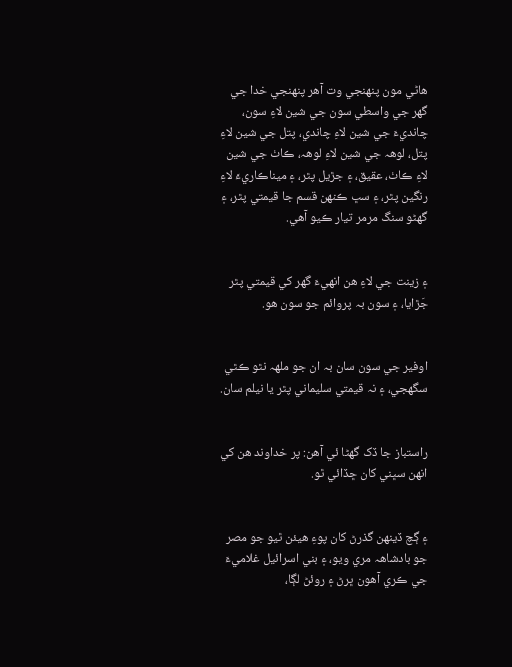هاڻي مون پنهنجي وت آهر پنهنجي خدا جي گهر جي واسطي سون جي شين لاءِ سون، چانديءَ جي شين لاءِ چاندي، پتل جي شين لاءِ پتل، لوهہ جي شين لاءِ لوهہ، ڪاٺ جي شين لاءِ ڪاٺ، عقيق، ۽ جڙيل پٿر، ۽ ميناڪاريءَ لاءِ رنگين پٿر، ۽ سڀ ڪنهن قسم جا قيمتي پٿر، ۽ گهڻو سنگ مرمر تيار ڪيو آهي.


۽ زينت جي لاءِ هن انهيءَ گهر کي قيمتي پٿر جَڙايا، ۽ سون بہ پروائم جو سون هو.


اوفير جي سون سان بہ ان جو ملهہ نٿو ڪٿي سگهجي، ۽ نہ قيمتي سليماني پٿر يا نيلم سان.


راستباز جا ڏک گهڻا ئي آهن: پر خداوند هن کي انهن سڀني کان ڇڏائي ٿو.


۽ ڳچ ڏينهن گذرڻ کان پوءِ هيئن ٿيو جو مصر جو بادشاهہ مري ويو، ۽ بني اسرائيل غلاميءَ جي ڪري آهون ڀرڻ ۽ روئڻ لڳا،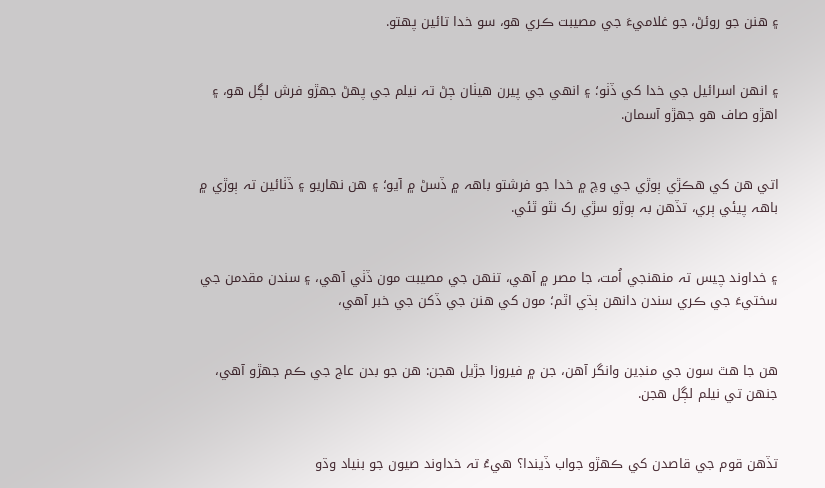۽ هنن جو روئڻ، جو غلاميءَ جي مصيبت ڪري هو، سو خدا تائين پهتو.


۽ انهن اسرائيل جي خدا کي ڏٺو؛ ۽ انهي جي پيرن هيٺان ڄڻ تہ نيلم جي پهڻ جهڙو فرش لڳل هو، ۽ اهڙو صاف هو جهڙو آسمان.


اتي هن کي هڪڙي ٻوڙي جي وچ ۾ خدا جو فرشتو باهہ ۾ ڏسڻ ۾ آيو؛ ۽ هن نهاريو ۽ ڏٺائين تہ ٻوڙي ۾ باهہ پيئي ٻري، تڏهن بہ ٻوڙو سڙي رک نٿو ٿئي.


۽ خداوند چيس تہ منهنجي اُمت، جا مصر ۾ آهي، تنهن جي مصيبت مون ڏٺي آهي، ۽ سندن مقدمن جي سختيءَ جي ڪري سندن دانهن ٻڌي اٿم؛ مون کي هنن جي ڏکن جي خبر آهي،


هن جا هٿ سون جي منڊين وانگر آهن، جن ۾ فيروزا جڙيل هجن: هن جو بدن عاج جي ڪم جهڙو آهي، جنهن تي نيلم لڳل هجن.


تڏهن قوم جي قاصدن کي ڪهڙو جواب ڏيندا؟ هيءُ تہ خداوند صيون جو بنياد وڌو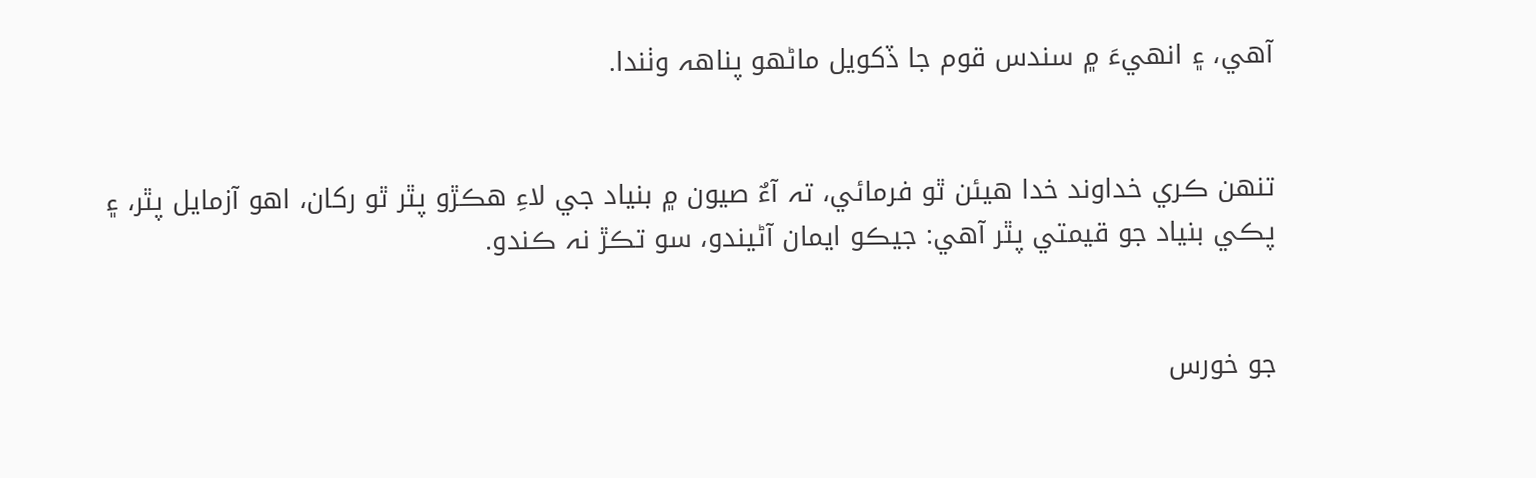آهي، ۽ انهيءَ ۾ سندس قوم جا ڏکويل ماڻهو پناهہ وٺندا.


تنهن ڪري خداوند خدا هيئن ٿو فرمائي، تہ آءٌ صيون ۾ بنياد جي لاءِ هڪڙو پٿر ٿو رکان، اهو آزمايل پٿر، ۽ پڪي بنياد جو قيمتي پٿر آهي: جيڪو ايمان آڻيندو، سو تڪڙ نہ ڪندو.


جو خورس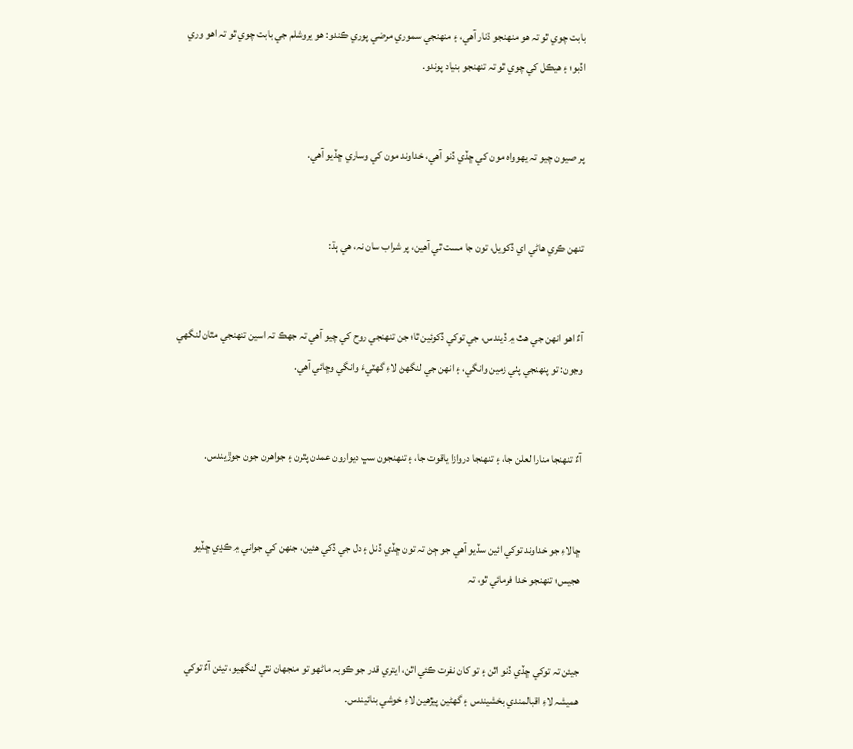بابت چوي ٿو تہ هو منهنجو ڌنار آهي، ۽ منهنجي سموري مرضي پوري ڪندو: هو يروشلم جي بابت چوي ٿو تہ اهو وري اڏبو؛ ۽ هيڪل کي چوي ٿو تہ تنهنجو بنياد پوندو.


پر صيون چيو تہ يهوواہ مون کي ڇڏي ڏنو آهي، خداوند مون کي وساري ڇڏيو آهي.


تنهن ڪري هاڻي اي ڏکويل، تون جا مست ٿي آهين، پر شراب سان نہ، هي ٻڌ:


آءٌ اهو انهن جي هٿ ۾ ڏيندس، جي توکي ڏکوئين ٿا؛ جن تنهنجي روح کي چيو آهي تہ جهڪ تہ اسين تنهنجي مٿان لنگهي وڃون: تو پنهنجي پٺي زمين وانگي، ۽ انهن جي لنگهڻ لاءِ گهٽيءَ وانگي وڇائي آهي.


آءٌ تنهنجا منارا لعلن جا، ۽ تنهنجا دروازا ياقوت جا، ۽ تنهنجون سڀ ديوارون عمدن پٿرن ۽ جواهرن جون جوڙيندس.


ڇالاءِ جو خداوند توکي ائين سڏيو آهي جو ڄڻ تہ تون ڇڏي ڏنل ۽ دل جي ڏکي هئين، جنهن کي جواني ۾ ڪڍي ڇڏيو هجيس؛ تنهنجو خدا فرمائي ٿو، تہ


جيئن تہ توکي ڇڏي ڏنو اٿن ۽ تو کان نفرت ڪئي اٿن، ايتري قدر جو ڪوبہ ماڻهو تو منجهان نٿي لنگهيو، تيئن آءٌ توکي هميشہ لاءِ اقبالمندي بخشيندس ۽ گهڻين پيڙهين لاءِ خوشي بنائيندس.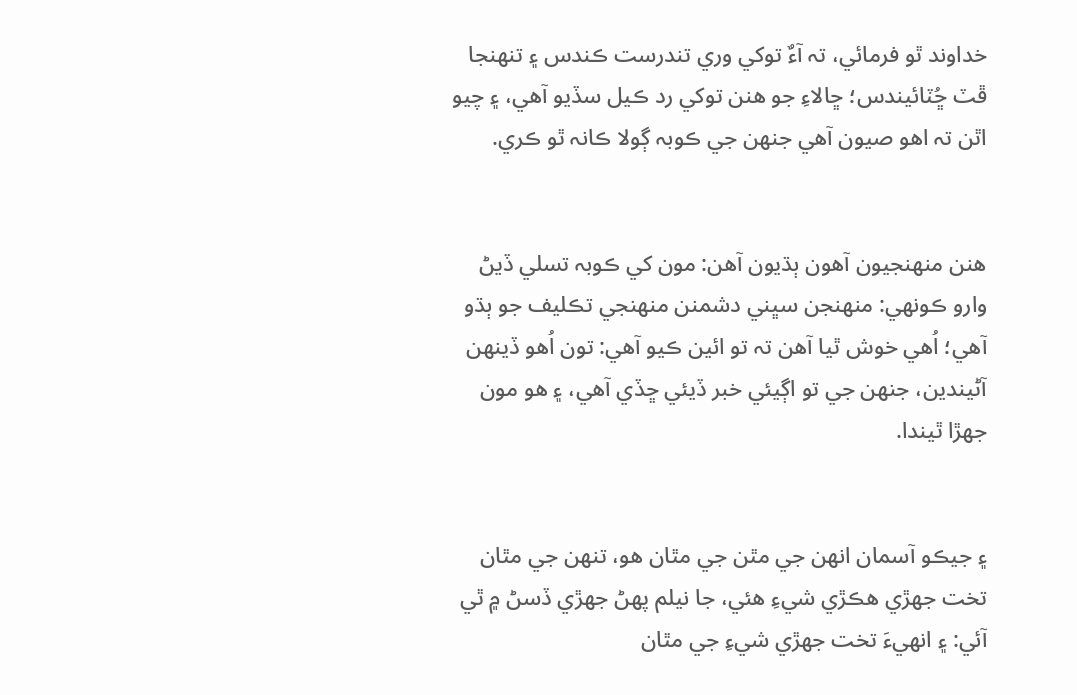خداوند ٿو فرمائي، تہ آءٌ توکي وري تندرست ڪندس ۽ تنهنجا ڦٽ ڇُٽائيندس؛ ڇالاءِ جو هنن توکي رد ڪيل سڏيو آهي، ۽ چيو اٿن تہ اهو صيون آهي جنهن جي ڪوبہ ڳولا ڪانہ ٿو ڪري.


هنن منهنجيون آهون ٻڌيون آهن: مون کي ڪوبہ تسلي ڏيڻ وارو ڪونهي: منهنجن سڀني دشمنن منهنجي تڪليف جو ٻڌو آهي؛ اُهي خوش ٿيا آهن تہ تو ائين ڪيو آهي: تون اُهو ڏينهن آڻيندين، جنهن جي تو اڳيئي خبر ڏيئي ڇڏي آهي، ۽ هو مون جهڙا ٿيندا.


۽ جيڪو آسمان انهن جي مٿن جي مٿان هو، تنهن جي مٿان تخت جهڙي هڪڙي شيءِ هئي، جا نيلم پهڻ جهڙي ڏسڻ ۾ ٿي آئي: ۽ انهيءَ تخت جهڙي شيءِ جي مٿان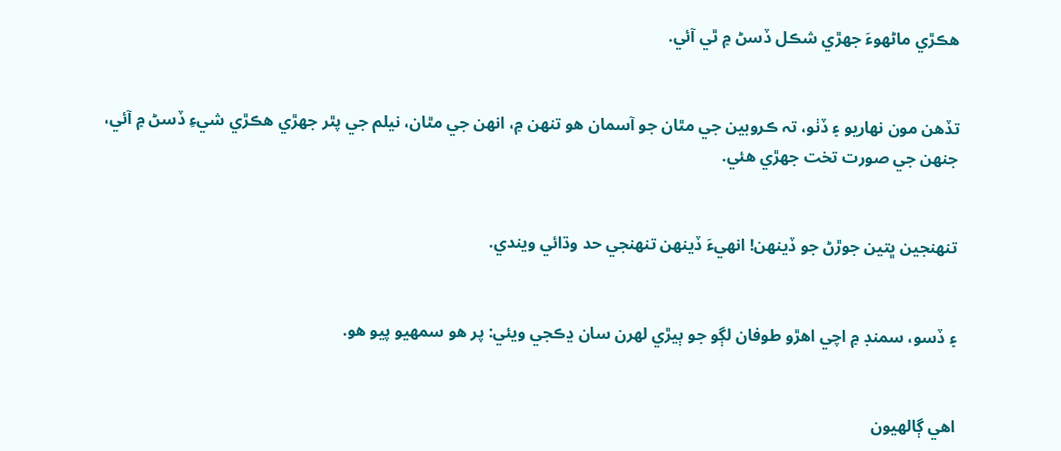هڪڙي ماڻهوءَ جهڙي شڪل ڏسڻ ۾ ٿي آئي.


تڏهن مون نهاريو ۽ ڏٺو، تہ ڪروبين جي مٿان جو آسمان هو تنهن ۾، انهن جي مٿان، نيلم جي پٿر جهڙي هڪڙي شيءِ ڏسڻ ۾ آئي، جنهن جي صورت تخت جهڙي هئي.


تنهنجين ڀتين جوڙڻ جو ڏينهن! انهيءَ ڏينهن تنهنجي حد وڌائي ويندي.


۽ ڏسو، سمنڊ ۾ اچي اهڙو طوفان لڳو جو ٻيڙي لهرن سان ڍڪجي ويئي: پر هو سمهيو پيو هو.


اهي ڳالهيون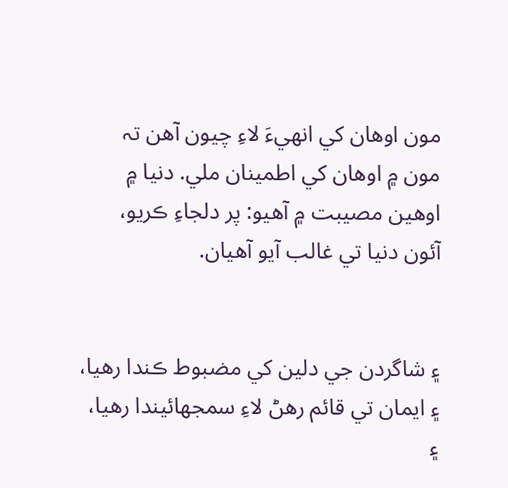مون اوهان کي انهيءَ لاءِ چيون آهن تہ مون ۾ اوهان کي اطمينان ملي. دنيا ۾ اوهين مصيبت ۾ آهيو: پر دلجاءِ ڪريو، آئون دنيا تي غالب آيو آهيان.


۽ شاگردن جي دلين کي مضبوط ڪندا رهيا، ۽ ايمان تي قائم رهڻ لاءِ سمجهائيندا رهيا، ۽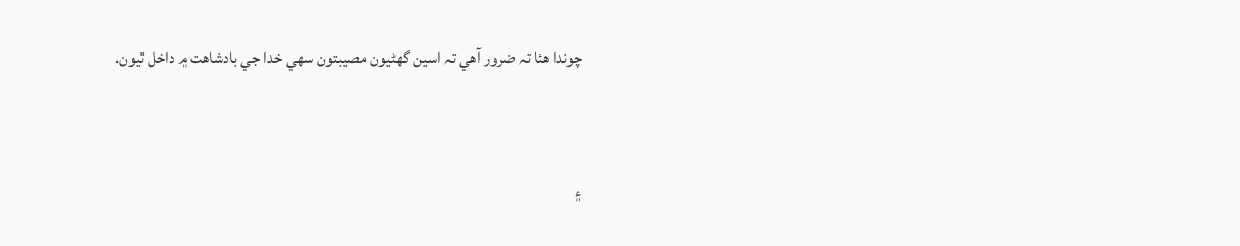چوندا هئا تہ ضرور آهي تہ اسين گهڻيون مصيبتون سهي خدا جي بادشاهت ۾ داخل ٿيون.


۽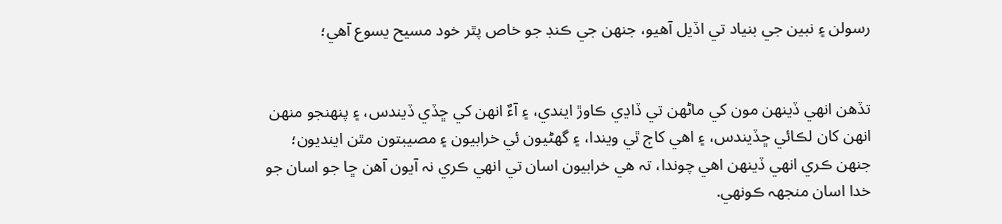رسولن ۽ نبين جي بنياد تي اڏيل آهيو، جنهن جي ڪنڊ جو خاص پٿر خود مسيح يسوع آهي؛


تڏهن انهي ڏينهن مون کي ماڻهن تي ڏاڍي ڪاوڙ ايندي، ۽ آءٌ انهن کي ڇڏي ڏيندس، ۽ پنهنجو منهن انهن کان لڪائي ڇڏيندس، ۽ اهي کاڄ ٿي ويندا، ۽ گهڻيون ئي خرابيون ۽ مصيبتون مٿن اينديون؛ جنهن ڪري انهي ڏينهن اهي چوندا، تہ هي خرابيون اسان تي انهي ڪري نہ آيون آهن ڇا جو اسان جو خدا اسان منجهہ ڪونهي.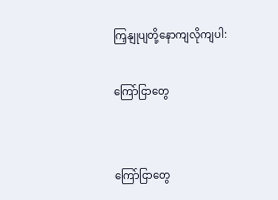ကြှနျုပျတို့နောကျလိုကျပါ:

ကြော်ငြာတွေ


ကြော်ငြာတွေ